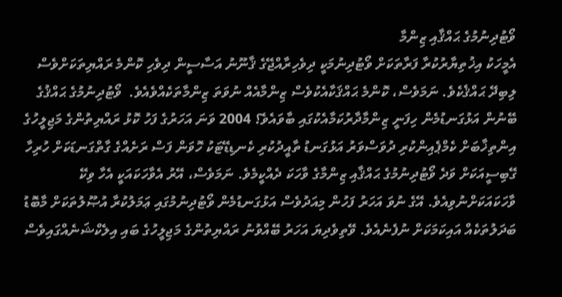ވޯޓުދިނުމުގެ ޙައްޤާއި ޒިންމާ
އެމީހަކު އިޚުތިޔާރުކުރާ ފަރާތަކަށް ވޯޓުދިނުމަކީ ދިވެހިރާއްޖޭގެ ޤާނޫނު އަސާސީން ދިވެހި ކޮންމެ ރައްޔިތަކަށްވެސް ލިބިދޭ ޙައްޤެކެވެ. ނަމަވެސް، ކޮންމެ ޙައްޤަކާއެކުވެސް ޒިންމާއެއް ނުވަތަ ޒިންމާތަކެއްވެއެވެ.  ވޯޓުދިނުމުގެ ޙައްޤުގެ ބޭނުން އަޅުގަނޑުމެން ހިފަނީ ޒިންމާދާރުކަމާއެކުގައި ބާވައެވެ؟ 2004 ވަނަ އަހަރުގެ ފަހު ކޮޅު ރައްޔިތުންގެ މަޖިލީހުގެ އިންތިޚާބަށް ކެމްޕެއިންކުރި ދުވަސްވަރު އަޅުގަނޑު ތާއީދުކުރި ކެނޑިޑޭޓަކު ހޮވަން ފަސް ރަށެއްގެ ގާތްގަނޑަކަށް ހުރިހާ ގޭބިސީއަކަށް ވަދެ ވޯޓުދިނުމުގެ ޙައްޤާއި ޒިންމާގެ ވާހަކަ ދެއްކީމެވެ. ނަމަވެސް، އޭރު އެވާހަކައަކީ އެހާ ވިކޭ ވާހަކައަކަށްނުވިއެވެ. އޭގެ ނުވަ އަހަރު ފަހުން މިއަދުވެސް އަޅުގަނޑުމެން ވޯޓުދިނުމުގައި ޢަމަލުކުރާ އުޞޫލުތަކަށް މާބޮޑު ބަދަލުތަކެއް އައިކަމަކަށް ނުފެނެއެވެ. ވޭތިވެދިޔަ އަހަރު ބޭއްވުނު ރައްޔިތުންގެ މަޖިލީހުގެ ބައި އިލެކްޝަނެއްގައިވެސް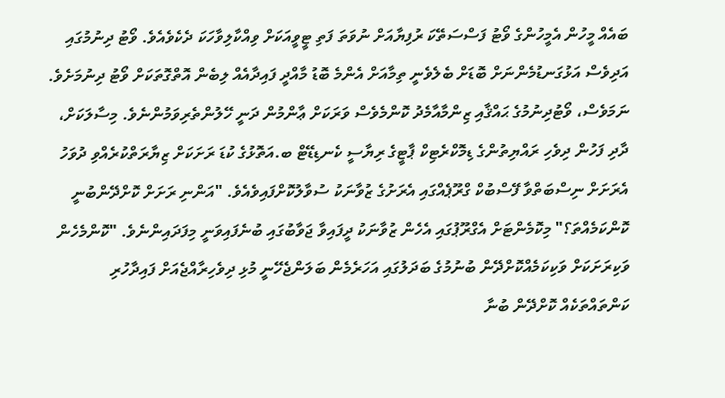ބައެއް މީހުން އެމީހުންގެ ވޯޓު ފަސްސަތޭކަ ރުފިޔާއަށް ނުވަތަ ފަތި ޓީވީއަކަށް ވިއްކާލިވާހަކަ ދެކެވެއެވެ. ވޯޓު ދިނުމުގައި އަދިވެސް އަޅުގަނޑުމެންނަށް ބޮޑަށް ބެލެވެނީ ތިމާއަށް އެންމެ ބޮޑު މާއްދީ ފައިދާއެއް ލިބެން އޮތްގޮތަކަށް ވޯޓު ދިނުމަށެވެ.
ނަމަވެސް، ވޯޓުދިނުމުގެ ޙައްޤާއި ޒިންމާއާމެދު ކޮންމެވެސް ވަރަކަށް ޢާންމުން ދަނީ ހޭލުންތެރިވަމުންނެވެ. މިސާލަކަށް، ދާދި ފަހުން ދިވެހި ރައްޔިތުންގެ ޑިމޮކްރެޓިކް ޕާޓީގެ ރިޔާސީ ކެނޑިޑޭޓް ބ.އަތޮޅުގެ ކުޑަ ރަށަކަށް ޒިޔާރަތްކުރެއްވި ދުވަހު އެރަށަށް ނިސްބަތްވާ ފޭސްބުކް ގްރޫޕެއްގައި އެރަށުގެ ޒުވާނަކު ސުވާލުކޮށްފައިވެއެވެ. "އަންނި ރަށަށް ކޮށްދޭންބުނީ ކޮންކަމެއްތަ؟" މިކޮމެންޓަށް އެގްރޫޕުގައި އެހެން ޒުވާނަކު ދީފައިވާ ޖަވާބުގައި ބުނެފައިވަނީ މިފަދައިންނެވެ. "ކޮންމެހެން ވަކިރަށަކަށް ވަކިކަމެއްކޮށްދޭން ބުނުމުގެ ބަދަލުގައި އަހަރެމެން ބަލަންޖެހޭނީ މުޅި ދިވެހިރާއްޖެއަށް ފައިދާހުރި ކަންތައްތަކެއް ކޮށްދޭން ބުނާ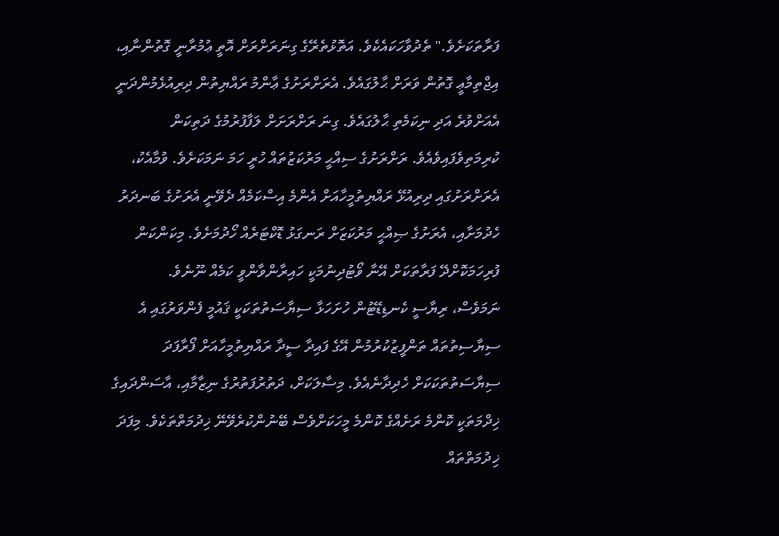ފަރާތަކަށެވެ." ތެދުވާހަކައެކެވެ. އަތޮޅުތެރޭގެ ގިނަރަށްރަށް އޮތީ ޢުމުރާނީ ގޮތުންނާއި، އިޖްތިމާޢީ ގޮތުން ވަރަށް ޙާލުގައެވެ. އެރަށްރަށުގެ ޢާންމު ރައްޔިތުން ދިރިއުޅެމުންދަނީ އެއަށްވުރެ އަދި ނިކަމެތި ޙާލުގައެވެ. ގިނަ ރަށްރަށަށް ލަފާފުރުމުގެ ދަތިކަން ކުރިމަތިވެފައިވެއެވެ. ރަށްރަށުގެ ސިއްޙީ މަރުކަޒުތައް ހުރީ ހަމަ ނަމަކަށެވެ. ވުމާއެކު، އެރަށްރަށުގައި ދިރިއުޅޭ ރައްޔިތުމީހާއަށް އެންމެ އިސްކަމެއް ދެވޭނީ އެރަށުގެ ބަނދަރު ހެދުމަށާއި، އެރަށުގެ ޞިއްޙީ މަރުކަޒަށް ރަނގަޅު ޑޮކްޓަރެއް ހޯދުމަށެވެ. މިކަންކަން ފުރިހަމަކޮށްދޭ ފަރާތަކަށް އޭނާ ވޯޓުދިނުމަކީ ހައިރާންވާންވީ ކަމެއް ނޫނެވެ.
ނަމަވެސް، ރިޔާސީ ކެނޑިޑޭޓުން ހުށަހަޅާ ސިޔާސަތުތަކަކީ ޤައުމީ ފެންވަރުގައި އެ ސިޔާސިތުތައް ތަންފީޒުކުރުމުން އޭގެ ފައިދާ ސީދާ ރައްޔިތުމީހާއަށް ފޯރާފަދަ ސިޔާސަތުތަކަކަށް ހެދިދާނެއެވެ. މިސާލަކަށް، ދަތުރުފަތުރުގެ ނިޒާމާއި، އާސަންދައިގެ ޚިދްމަތަކީ ކޮންމެ ރަށެއްގެ ކޮންމެ މީހަކަށްވެސް ބޭނުންކުރެވޭނޭ ޚިދުމަތްތަކެވެ. މިފަދަ ޚިދުމަތްތައް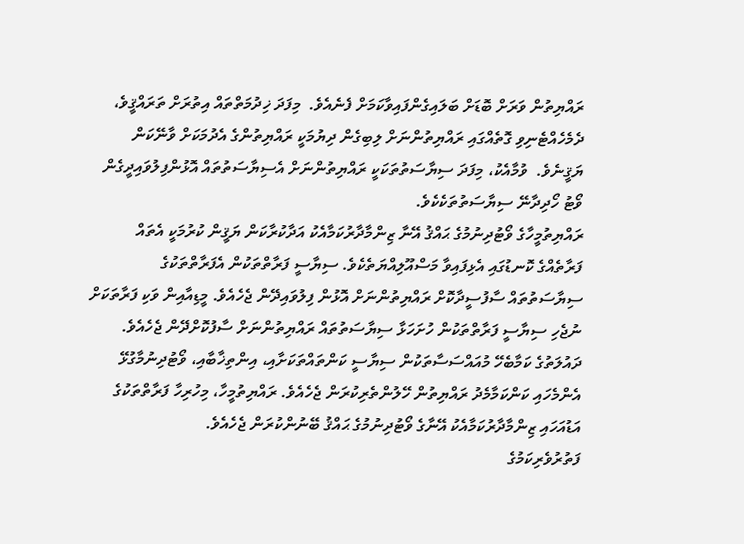ރައްޔިތުން ވަރަށް ބޮޑަށް ބަލައިގެންފައިވާކަމަށް ފެނެއެވެ.  މިފަދަ ޚިދުމަތްތައް އިތުރަށް ތަރައްޤީވެ، ދެމެހެއްޓެނިވި ގޮތެއްގައި ރައްޔިތުންނަށް ލިބިގެން ދިޔުމަކީ ރައްޔިތުންގެ އެދުމަކަށް ވާނޭކަން ޔަޤީނެވެ.  ވުމާއެކު، މިފަދަ ސިޔާސަތުތަކަކީ ރައްޔިތުންނަށް އެސިޔާސަތުތައް އޮޅުންފިލުވައިދީގެން ވޯޓު ހޯދިދާނޭ ސިޔާސަތުތަކެކެވެ.
ރައްޔިތުމީހާގެ ވޯޓުދިނުމުގެ ޙައްޤު އޭނާ ޒިންމާދާރުކަމާއެކު އަދާކުރާކަން ޔަޤީން ކުރުމަކީ އެތައް ފަރާތެއްގެ ކޮނޑުގައި އެޅިފައިވާ މަސްއޫލިއްޔަތެކެވެ. ސިޔާސީ ފަރާތްތަކުން އެފަރާތްތަކުގެ ސިޔާސަތުތައް ސާފުސީދާކޮށް ރައްޔިތުންނަށް އޮޅުން ފިލުވައިދޭން ޖެހެއެވެ. މީޑިއާއިން ވަކި ފަރާތަކަށް ނުޖެހި ސިޔާސީ ފަރާތްތަކުން ހުށަހަޅާ ސިޔާސަތުތައް ރައްޔިތުންނަށް ސާފުކޮށްދޭން ޖެހެއެވެ. ދައުލަތުގެ ކަމާބެހޭ މުއައްސަސާތަކުން ސިޔާސީ ކަންތައްތަކަށާއި، އިންތިޚާބާއި، ވޯޓުދިނުމާގުޅޭ އެންމެހައި ކަންކަމާމެދު ރައްޔިތުން ހޭލުންތެރިކުރަން ޖެހެއެވެ. ރައްޔިތުމީހާ، މިހުރިހާ ފަރާތްތަކުގެ އަޑުއަހައި ޒިންމާދާރުކަމާއެކު އޭނާގެ ވޯޓުދިނުމުގެ ޙައްޤު ބޭނުންކުރަން ޖެހެއެވެ.
ފަތުރުވެރިކަމުގެ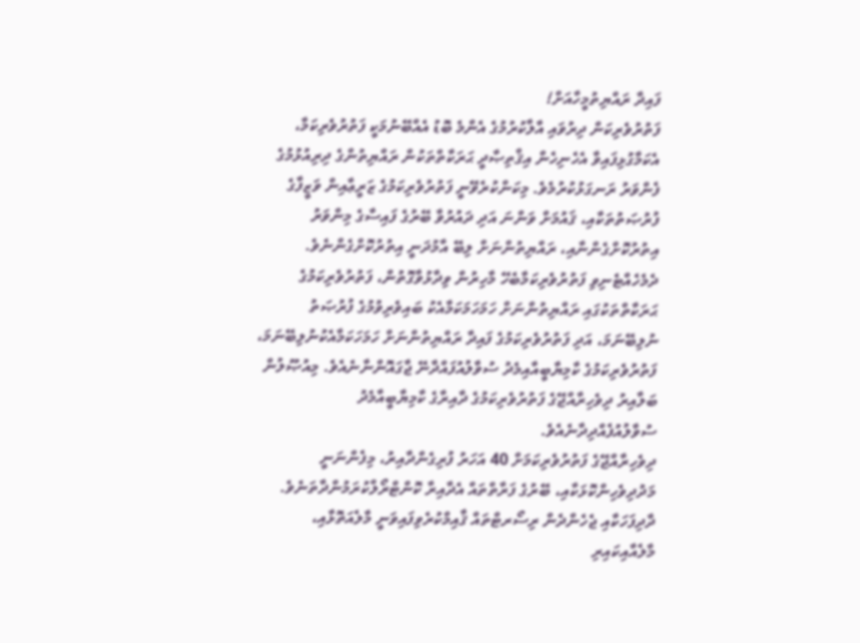ފައިދާ ރައްޔިތުމީހާއަށް!
ފަތުރުވެރިކަން ދިރުވައި އާލާކުރުމުގެ އެންމެ ބޮޑު އެއްބޭނުމަކީ ފަތުރުވެރިކަމާ، އެކަމާގުޅިފައިވާ އެހެނިހެން އިޤްތިޞާދީ ޙަރަކާތްތަކުން ރައްޔިތުންގެ ދިރިއުޅުމުގެ ފެންވަރު ރަނގަޅުކުރުމެވެ. މިކަންކުރެވޭނީ ފަތުރުވެރިކަމުގެ ޒަރީޢާއިން ވަޒީފާގެ ފުރުޞަތުތަކާއި، ޤައުމަށް ވަންނަ އަދި ދައުރުވާ ބޭރުގެ ފައިސާގެ މިންވަރު އިތުރުކޮށްގެންނާއި، ރައްޔިތުންނަށް ލިބޭ އާމުދަނީ އިތުރުކޮށްގެންނެވެ. ދެމެހެއްޓެނިވި ފަތުރުވެރިކަމާބެހޭ މާހިރުން ވިދާޅުވާގޮތުން، ފަތުރުވެރިކަމުގެ ޙަރަކާތްތަކުގައި ރައްޔިތުންނަށް ހަމަހަމަކަމާއެކު ބައިވެރިވުމުގެ ފުރުޞަތު ނުލިބޭނަމަ، އަދި ފަތުރުވެރިކަމުގެ ފައިދާ ރައްޔިތުންނަށް ހަމަހަކަމާއެކުނުލިބޭނަމަ، ފަތުރުވެރިކަމުގެ ކާމިޔާބީއާއިމެދު ސުވާލުއުފައްދާނޭ ޖާގައޮންނާނެއެވެ. މިއުޞޫލުން ބަލާއިރު ދިވެހިރާއްޖޭގެ ފަތުރުވެރިކަމުގެ ދާއިރާގެ ކާމިޔާބީއާމެދު ސުވާލުއުފެއްދިދާނެއެވެ.
ދިވެހިރާއްޖޭގެ ފަތުރުވެރިކަމަށް 40 އަހަރު ފުރިގެންދާއިރު، މިފެންނަނީ މަދުދިވެހިންކޮޅަކާއި، ބޭރުގެ ފަރާތްތައް އެދާއިރާ ކޮންޓްރޯލްކުރަމުންދާތަނެވެ. ދާދިފަހަކާއި ޖެހެންދެން ރިސޯރޓްތައް ޤާއިމްކުރެވިފައިވަނީ މާލެއަތޮޅާއި، މާލެއާއިކައިރި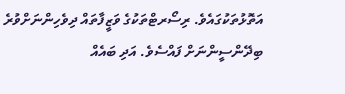އަތޮޅުތަކުގައެވެ. ރިސޯރޓްތަކުގެ ވަޒީފާތައް ދިވެހިންނަށްވުރެ ބިދޭންސީންނަށް ފައްސެވެ. އަދި ބައެއް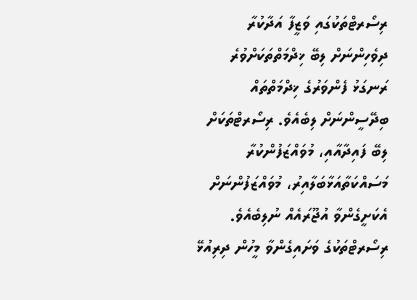ރިސޯރޓްތަކުގައި ވަޒީފާ އަދާކުރާ ދިވެހިންނަށް ލިބޭ ޚިދްމަތްތަކަށްވުރެ ރަނގަޅު ފެންވަރުގެ ޚިދްމަތްތައް ބިދޭސީންނަށް ލިބެއެވެ. ރިސޯރޓްތަކަށް ލިބޭ ފައިދާއާއި، މުވައްޒަފުންކުރާ މަސައްކަތާއަޅާބަލާއިރު، މުވައްޒަފުންނަށް އެކަށީގެންވާ އުޖޫރައެއް ނުލިބެއެވެ. ރިސޯރޓްތަކުގެ ވަށައިގެންވާ މީހުން ދިރިއުޅޭ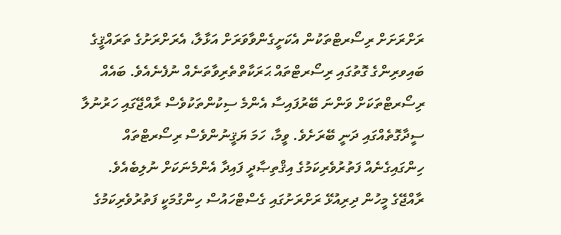ރަށްރަށަށް ރިސޯރޓްތަކުން އެކަށީގެންވާވަރަށް އަޅާލާ، އެރަށްރަށުގެ ތަރައްޤީގެ ބައިވރިންގެ ގޮތުގައި ރިސޯރޓްތައް ޙަރަކާތްތެރިވާތަނެއް ނުފެނެއެވެ. ބައެއް ރިސޯރޓްތަކަށް ވަންނަ ބޭރުފައިސާ އެންމެ ސިކުންތަކުވެސް ރާއްޖޭގައި ހަރުނުލާ ސީދާގޮތެއްގައި ދަނީ ބޭރަށެވެ. ވީމާ، ހަމަ ޔަޤީނުންވެސް ރިސޯރޓްތައް ހިންގައިގެނެއް ފަތުރުވެރިކަމުގެ އިޤްތިޞާދީ ފައިދާ އެންމެނަކަށް ނުލިބެއެވެ.
ރާއްޖޭގެ މީހުން ދިރިއުޅޭ ރަށްރަށުގައި ގެސްޓްހައުސް ހިންގުމަކީ ފަތުރުވެރިކަމުގެ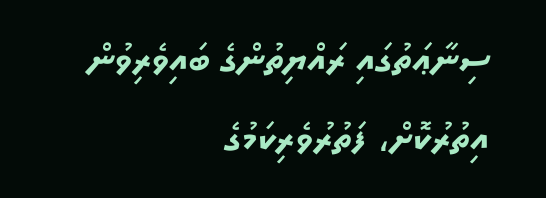ސިނާޢަތުގައި ރައްޔިތުންގެ ބައިވެރިވުން އިތުރުކޮށް، ފަތުރުވެރިކަމުގެ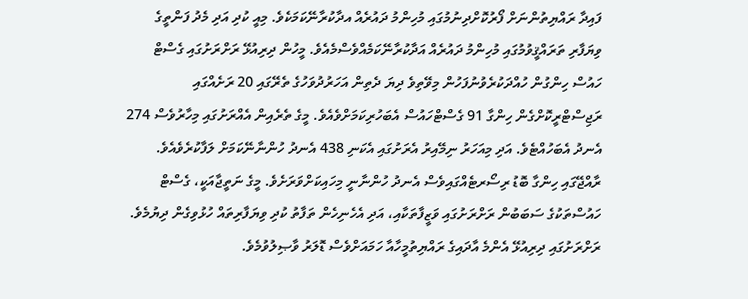ފައިދާ ރައްޔިތުންނަށް ފޯރުކޮށްދިނުމުގައި މުހިންމު ދައުރެއް އދާކުރާނޭކަމަކެވެ. މިއީ ކުދި އަދި މެދު ފަންތީގެ ވިޔަފާރި ތަރައްޤީވުމުގައި މުހިންމު ދައުރެއް އަދާކުރާނޭކަމެއްވެސްމެއެވެ. މީހުން ދިރިއުޅޭ ރަށްރަށުގައި ގެސްޓް ހައުސް ހިންގުން ހުއްދަކުރެވުނުފަހުން މިވޭތިވެ ދިޔަ ދެތިން އަހަރުދުވަހުގެ ތެރޭގައި 20 ރަށެއްގައި ރަޖިސްޓްރީކޮށްގެން ހިންގާ 91 ގެސްޓްހައުސް އެބަހުރިކަމަށްވެއެވެ. މީގެ ތެރެއިން އެއްރަށުގައި މިހާރުވެސް 274 އެނދު އެބަހުއްޓެވެ. އަދި މިއަހަރު ނިމޭއިރު އެރަށުގައި އެކަނި 438 އެނދު ހުންނާނޭކަމަށް ލަފާކުރެވެއެވެ. ރާއްޖޭގައި ހިންގާ ބޮޑު ރިސޯރޓެއްގައިވެސް އެނދު ހުންނާނީ މިހައިކަށްވަރަށެވެ. މީގެ ނަތީޖާއަކީ، ގެސްޓް ހައުސްތަކުގެ ސަބަބުން ރަށްރަށުގައި ވަޒީފާތަކާއި، އަދި އެހެނިހެން ތަފާތު ކުދި ވިޔަފާރިތައް ހުޅުވިގެން ދިޔުމެވެ. ރަށްރަށުގައި ދިރިއުޅޭ އެންމެ އާދައިގެ ރައްޔިތުމީހާއާ ހަމައަށްވެސް ޑޮލަރު ވާޞިލުވުމެވެ.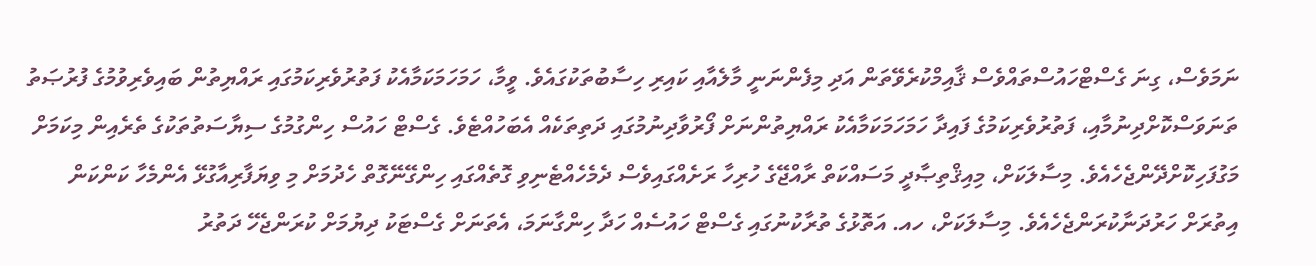ނަމަވެސް، ގިނަ ގެސްޓްހައުސްތައްވެސް ޤާއިމްކުރެވޭތަން އަދި މިފެންނަނީ މާލެއާއި ކައިރި ހިސާބުތަކުގައެވެ. ވީމާ، ހަމަހަމަކަމާއެކު ފަތުރުވެރިކަމުގައި ރައްޔިތުން ބައިވެރިވުމުގެ ފުރުޞަތު ތަނަވަސްކޮށްދިނުމާއި، ފަތުރުވެރިކަމުގެ ފައިދާ ހަމަހަމަކަމާއެކު ރައްޔިތުންނަށް ފޯރުވާދިނުމުގައި ދަތިތަކެއް އެބަހުއްޓެވެ. ގެސްޓް ހައުސް ހިންގުމުގެ ސިޔާސަތުތަކުގެ ތެރެއިން މިކަމަށް މަގުފަހިކޮށްދޭންޖެހެއެވެ. މިސާލަކަށް، މިއިޤްތިޞާދީ މަސައްކަތް ރާއްޖޭގެ ހުރިހާ ރަށެއްގައިވެސް ދެމެހެއްޓެނިވި ގޮތެއްގައި ހިންގޭނޭގޮތް ހެދުމަށް މި ވިޔަފާރިއާގުޅޭ އެންމެހާ ކަންކަން އިތުރަށް ހަރުދަނާކުރަންޖެހެއެވެ. މިސާލަކަށް، ހއ. އަތޮޅުގެ ތުރާކުނުގައި ގެސްޓް ހައުސެއް ހަދާ ހިންގާނަމަ، އެތަނަށް ގެސްޓަކު ދިޔުމަށް ކުރަންޖެހޭ ދަތުރު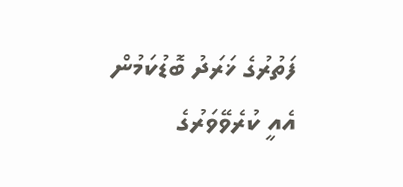ފަތުރުގެ ޚަރަދު ބޮޑުކަމުން އެއީ ކުރެވޭވަރުގެ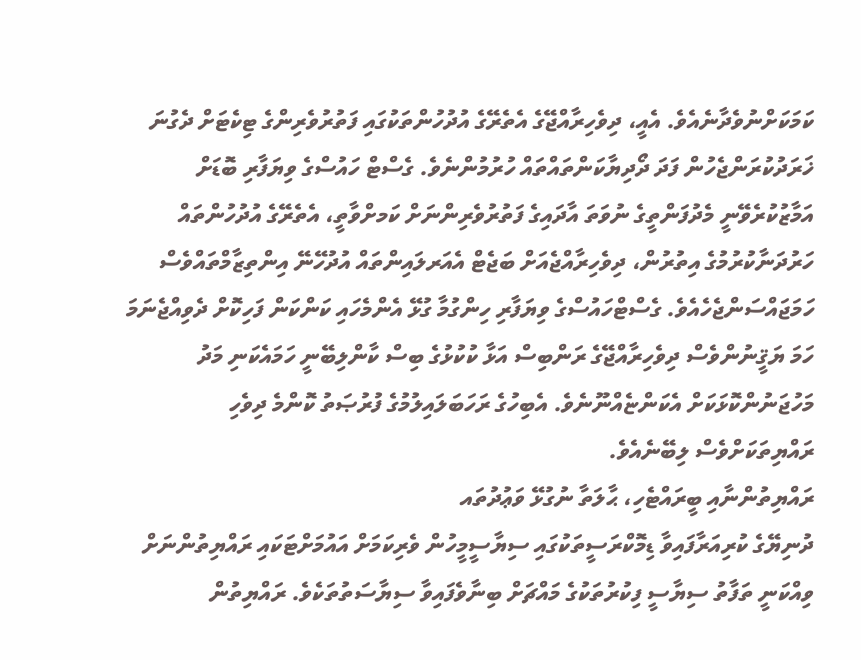ކަމަކަށްނުވެދާނެއެވެ. އެއީ، ދިވެހިރާއްޖޭގެ އެތެރޭގެ އުދުހުންތަކުގައި ފަތުރުވެރިންގެ ޓިކެޓަށް ދެގުނަ ޚަރަދުކުރަންޖެހުން ފަދަ ދޯދިޔާކަންތައްތައް ހުރުމުންނެވެ. ގެސްޓް ހައުސްގެ ވިޔަފާރި ބޮޑަށް އަމާޒުކުރެވޭނީ މެދުފަންތީގެ ނުވަތަ އާދައިގެ ފަތުރުވެރިންނަށް ކަމށްވާތީ، އެތެރޭގެ އުދުހުންތައް ހަރުދަނާކުރުމުގެ އިތުރުން، ދިވެހިރާއްޖެއަށް ބަޖެޓް އެއަރލައިންތައް އުދުހޭނޭ އިންތިޒާމްތައްވެސް ހަމަޖައްސަންޖެހެއެވެ. ގެސްޓްހައުސްގެ ވިޔަފާރި ހިންގުމާ ގުޅޭ އެންމެހައި ކަންކަން ފަހިކޮށް ދެވިއްޖެނަމަ ހަމަ ޔަޤީނުންވެސް ދިވެހިރާއްޖޭގެ ރަންބިސް އަޅާ ކުކުޅުގެ ބިސް ކާންލިބޭނީ ހަމައެކަނި މަދު މަހުޖަނުންކޮޅަކަށް އެކަންޏެއްނޫނެވެ. އެބިހުގެ ރަހަބަލައިލުމުގެ ފުރުޞަތު ކޮންމެ ދިވެހި ރައްޔިތަކަށްވެސް ލިބޭނެއެވެ.
ރައްޔިތުންނާއި ބީރައްޓެހި، ޙާލަތާ ނުގުޅޭ ވަޢުދުތައ
ދުނިޔޭގެ ކުރިއަރާފައިވާ ޑިމޮކްރަސީތަކުގައި ސިޔާސީމީހުން ވެރިކަމަށް އައުމަށްޓަކައި ރައްޔިތުންނަށް ވިއްކަނީ ތަފާތު ސިޔާސީ ފިކުރުތަކުގެ މައްޗަށް ބިނާވެފައިވާ ސިޔާސަތުތަކެވެ. ރައްޔިތުން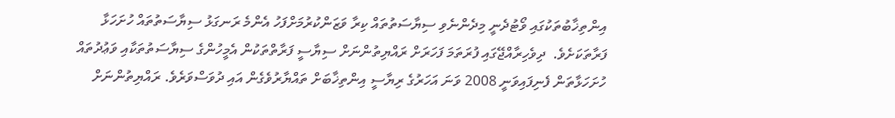އިންތިޚާބުތަކުގައި ވޯޓުދެނީ މިދެންނެވި ސިޔާސަތުތައް ކިރާ ވަޒަންކުރުމަށްފަހު އެންމެ ރަނގަޅު ސިޔާސަތުތައް ހުށަހަޅާ ފަރާތަކަށެވެ.  ދިވެހިރާއްޖޭގައި ފުރަތަމަ ފަހަރަށް ރައްޔިތުންނަށް ސިޔާސީ ފަރާތްތަކުން އެމީހުންގެ ސިޔާސަތުތަކާއި ވަޢުދުތައް ހުށަހަޅާތަން ފެނިފައިވަނީ 2008 ވަނަ އަހަރުގެ ރިޔާސީ އިންތިޚާބަށް ތައްޔާރުވެގެން އައި ދުވަސްވަރެވެ. ރައްޔިތުންނަށް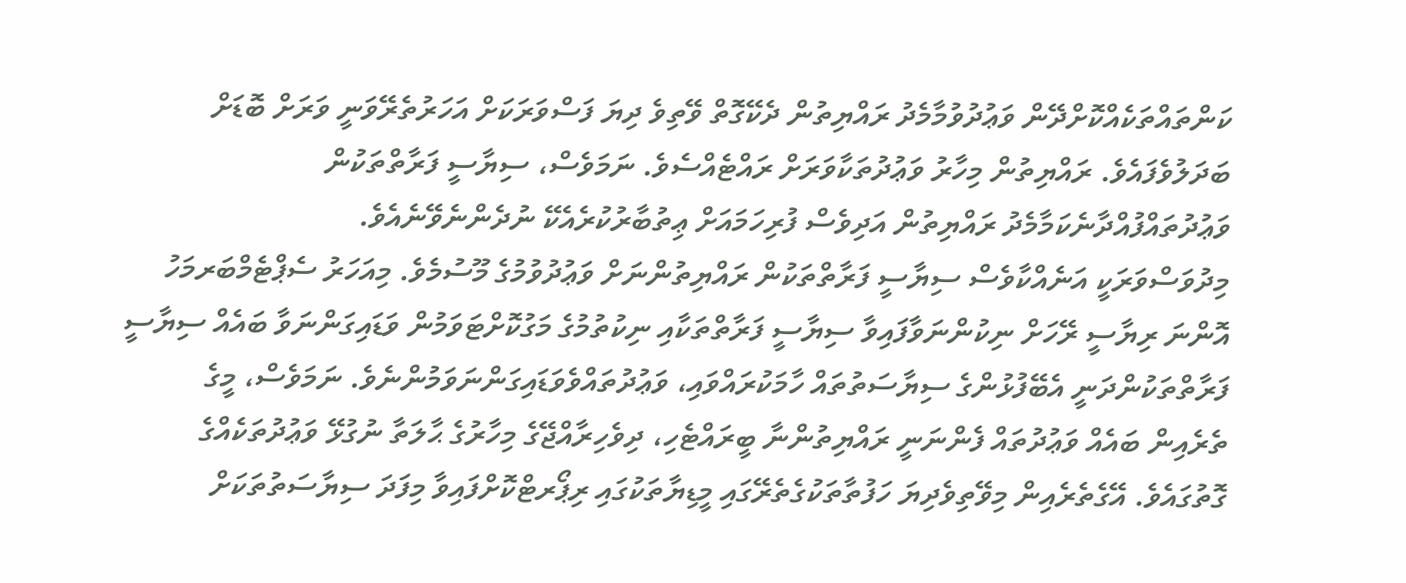ކަންތައްތަކެއްކޮށްދޭން ވަޢުދުވުމާމެދު ރައްޔިތުން ދެކޭގޮތް ވޭތިވެ ދިޔަ ފަސްވަރަކަށް އަހަރުތެރޭވަނީ ވަރަށް ބޮޑަށް ބަދަލުވެފައެވެ. ރައްޔިތުން މިހާރު ވަޢުދުތަކާވަރަށް ރައްޓެއްސެވެ. ނަމަވެސް، ސިޔާސީ ފަރާތްތަކުން ވަޢުދުތައްފުއްދާނެކަމާމެދު ރައްޔިތުން އަދިވެސް ފުރިހަމައަށް ޢިތުބާރުކުރެއެކޭ ނުދެންނެވޭނެއެވެ.
މިދުވަސްވަރަކީ އަނެއްކާވެސް ސިޔާސީ ފަރާތްތަކުން ރައްޔިތުންނަށް ވަޢުދުވުމުގެ މޫސުމެވެ. މިއަހަރު ސެޕްޓެމްބަރމަހު އޮންނަ ރިޔާސީ ރޭހަށް ނިކުންނަވާފައިވާ ސިޔާސީ ފަރާތްތަކާއި ނިކުތުމުގެ މަގުކޮށްޓަވަމުން ވަޑައިގަންނަވާ ބައެއް ސިޔާސީ ފަރާތްތަކުންދަނީ އެބޭފުޅުންގެ ސިޔާސަތުތައް ހާމަކުރައްވައި، ވަޢުދުތައްވެވަޑައިގަންނަވަމުންނެވެ. ނަމަވެސް، މީގެ ތެރެއިން ބައެއް ވަޢުދުތައް ފެންނަނީ ރައްޔިތުންނާ ބީރައްޓެހި، ދިވެހިރާއްޖޭގެ މިހާރުގެ ޙާލަތާ ނުގުޅޭ ވަޢުދުތަކެއްގެ ގޮތުގައެވެ. އޭގެތެރެއިން މިވޭތިވެދިޔަ ހަފުތާތަކުގެތެރޭގައި މީޑިޔާތަކުގައި ރިޕޯރޓްކޮށްފައިވާ މިފަދަ ސިޔާސަތުތަކަށް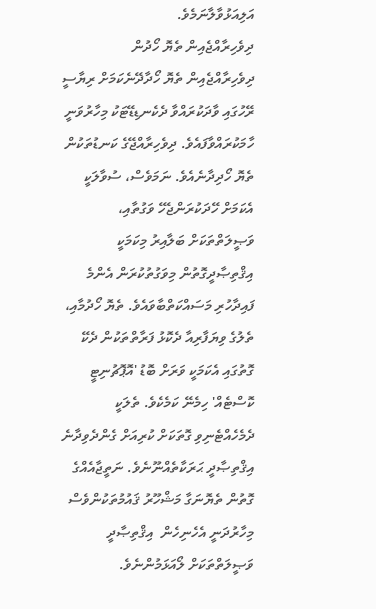އަލިއަޅުވާލާނަމެވެ.
ދިވެހިރާއްޖެއިން ތެޔޮ ހޯދުން
ދިވެހިރާއްޖެއިން ތެޔޮ ހޯދާދޭނެކަމަށް ރިޔާސީ ރޭހުގައި ވާދަކުރައްވާ ދެކެނޑިޑޭޓަކު މިހާރުވަނީ ހާމަކުރައްވާފައެވެ. ދިވެހިރާއްޖޭގެ ކަނޑުތަކުން ތެޔޮ ހޯދިދާނެއެވެ. ނަމަވެސް، ސުވާލަކީ އެކަމަށް ހޭދަކުރަންޖެހޭ ވަގުތާއި، ވަޞީލަތްތަކަށް ބަލާއިރު މިކަމަކީ އިޤްތިޞާދީގޮތުން މިވަގުތުކުރަން އެންމެ ފައިދާހުރި މަސައްކަތްބާވައެވެ. ތެޔޮ ހޯދުމާއި، ތެލުގެ ވިޔަފާރިއާ ދެކޮޅު ފަރާތްތަކުން ދެކޭ ގޮތުގައި އެކަމަކީ ވަރަށް ބޮޑު 'އޮޕޮޗުނިޓީ ކޮސްޓެއް' ހިމެނޭ ކަމެކެވެ. ތެލަކީ ދެމެހެއްޓެނިވި ގޮތަކަށް ކުރިއަށް ގެންދެވިދާނެ އިޤްތިޞާދީ ޙަރަކާތެއްނޫނެވެ. ނަތީޖާއެއްގެ ގޮތުން ތެޔޮނަގާ މަޝްހޫރު ޤައުމުތަކުންވެސް މިހާރުދަނީ އެހެނިހެން  އިޤްތިޞާދީ ވަޞީލަތްތަކަށް ލޯއަޅަމުންނެވެ.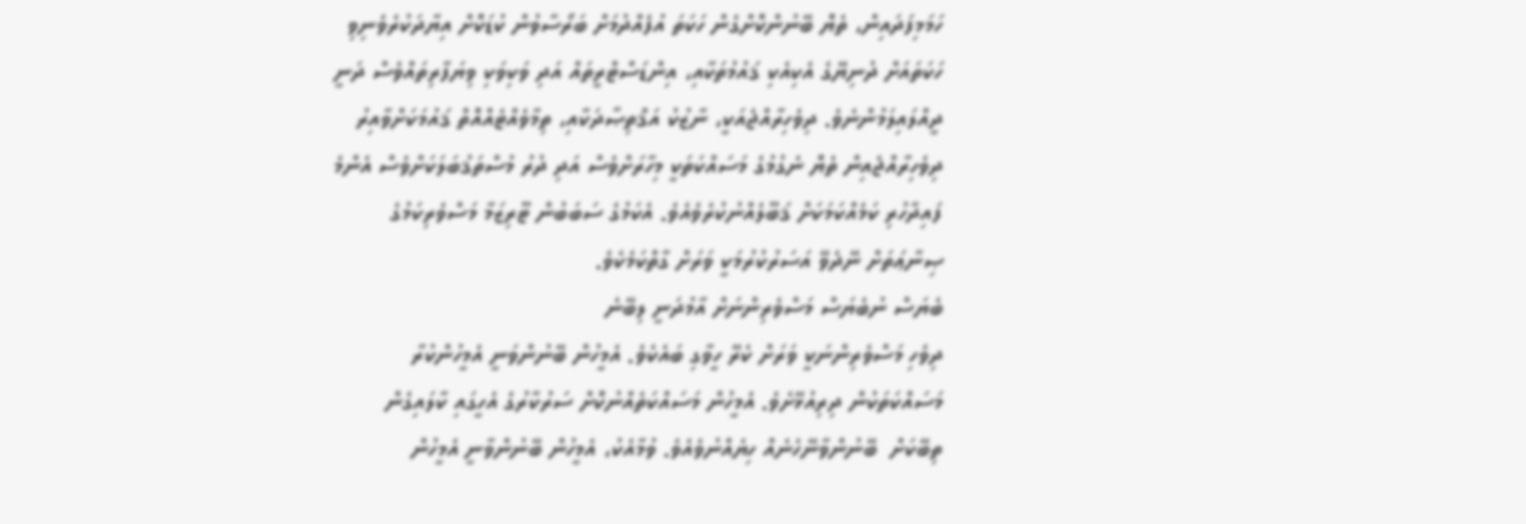ހަމަމިފަދައިން، ތެޔޮ ބޭނުންކޮށްގެން ހަކަތަ އުފެއްދުމަށް ބަރޯސާވުން ކުޑަކޮށް އިޔާދަކުރެވެނިވި ހަކަތައަށް ދުނިޔޭގެ އެކިއެކި ޤައުމުތަކާއި، އިންޑަސްޓްރީތައް އަދި ވަކިވަކި ވިޔަފާރިތައްވެސް ދަނީ ދީއްލައިލަމުންނެވެ. ދިވެހިރާއްޖެއަކީ، ނާޒުކު އަޤްތިޞާދަކާއި، ތިމާވެއްޓެއްއޮތް ޤައުމަކަށްވާއިރު ދިވެހިރާއްޖެއިން ތެޔޮ ނެގުމުގެ މަސައްކަތަކީ މިހާރަށްވެސް އަދި ދުރު މުސްތަޤުބަލަކަށްވެސް އެންމެ ފައިދާހުރި ކަމެއްކަމަކަށް ޤަބޫލެއްނުކުރެވެއެވެ. އެކަމުގެ ސަބަބުން ޓޫރިޒަމާ މަސްވެރިކަމުގެ ޞިނާޢަތަށް ނޭދެވޭ އަސަރުކުރުމަކީ ވަރަށް ގާތްކަމެކެވެ.
ބެޔަސް ނުބެޔަސް މަސްވެރިންނަށް އާމުދަނީ ލިބޭނެ
ދިވެހި މަސްވެރިންނަކީ ވަރަށް ކެރޭ ހީވާގި ބައެކެވެ. އެމީހުން ބޭނުންވަނީ އެމީހުންކުރާ މަސައްކަތަކުން ދިރިއުޅޭށެވެ. އެމީހުން މަސައްކަތެއްނުކޮށް ސަރުކާރުގެ އެހީގައި ކާލައިގެން ތިބޭކަށް  ބޭނުންވާނޭހެނެއް ހިޔެއްނުވެއެވެ. ވުމާއެކު، އެމީހުން ބޭނުންވާނީ އެމީހުން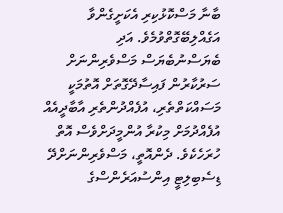ބާނާ މަސްކޮޅުކިރި އެކަށީގެންވާ އަގެއްލިބޭގޮތްވުމެވެ. އަދި ބެޔަސްނުބެޔަސް މަސްވެރިންނަށް ސަރުކާރުން ފައިސާދޭގޮތަށް އޮތުމަކީ މަސައްކަތްތެރި، އުފެއްދުންތެރި އާބާދީއެއް އުފެއްދުމަށް މިކުރާ އުންމީދަށްވެސް އޮތް ހުރަހެކެވެ. ދެންއޮތީ، މަސްވެރިންނަށްދޭ ޑިސެބިލިޓީ އިންސުއަރެންސްގެ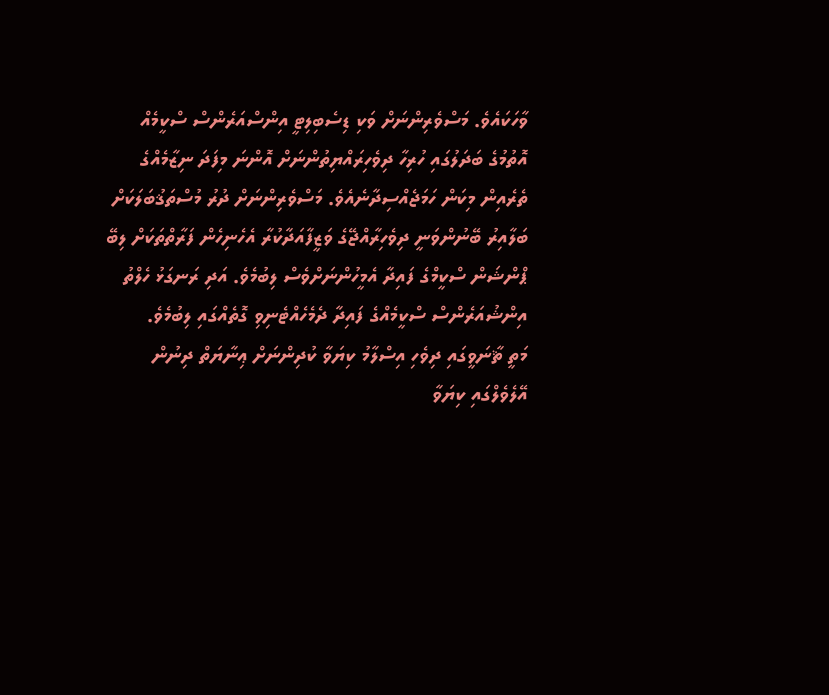ވާހަކައެވެ. މަސްވެރިންނަށް ވަކި ޑިސެބިލިޓީ އިންސްއަރެންސް ސްކީމެއް އޮތުމުގެ ބަދަލުގައި ހުރިހާ ދިވެހިރައްޔިތުންނަށް އޮންނަ މިފަދަ ނިޒާމެއްގެ ތެރެއިން މިކަން ހަމަޖެއްސިދާނެއެވެ. މަސްވެރިންނަށް ދުރު މުސްތަޤުބަލަކަށް ބަލާއިރު ބޭނުންވަނީ ދިވެހިރާއްޖޭގެ ވަޒީފާއަދާކުރާ އެހެނިހެން ފަރާތްތަކަށް ލިބޭ ޕްންޝަން ސްކީމްގެ ފައިދާ އެމީހުންނަށްވެސް ލިބުމެވެ. އަދި ރަނގަޅު ހެލްތު އިންޝުއަރެންސް ސްކީމެއްގެ ފައިދާ ދެމެހެއްޓެނިވި ގޮތެއްގައި ލިބުމެވެ.
މަތީ ޘާނަވީގައި ދިވެހި އިސްލާމު ކިޔަވާ ކުދިންނަށް ޢިނާޔަތް ދިނުން
އޭލެވެލްގައި ކިޔަވާ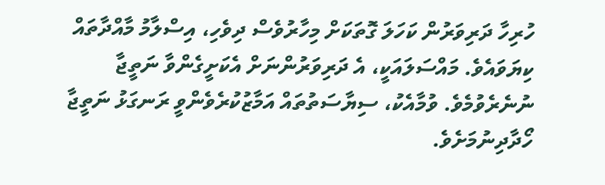ހުރިހާ ދަރިވަރުން ކަހަލަ ގޮތަކަށް މިހާރުވެސް ދިވެހި، އިސްލާމު މާއްދާތައް ކިޔަވައެވެ. މައްސަލައަކީ، އެ ދަރިވަރުންނަށް އެކަށީގެންވާ ނަތީޖާ ނުނެރެވުމެވެ. ވުމާއެކު، ސިޔާސަތުތައް އަމާޒުކުރެވެންވީ ރަނގަޅު ނަތީޖާ ހޯދާދިނުމަށެވެ.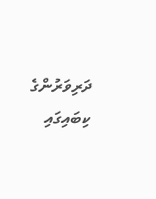ދަރިވަރުންގެ ކިބައިގައި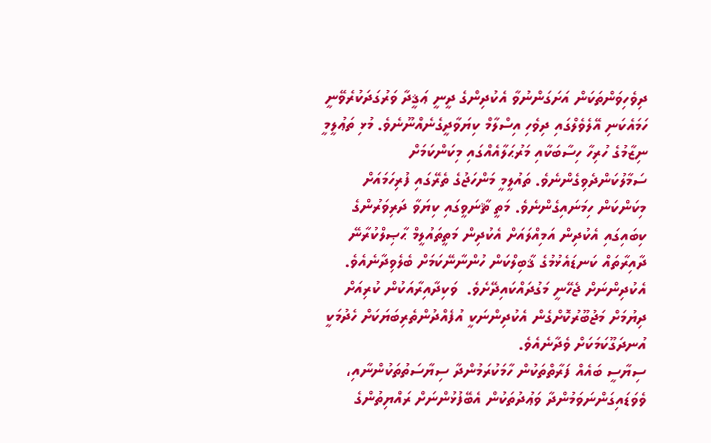ދިވެހިވަންތަކަން އަށަގަންނުވާ އެކުދިންގެ ދީނީ ޢަޤީދާ ވަރުގަދަކުރެވޭނީ ހަމައެކަނި އޭލެވެލްގައި ދިވެހި އިސްލާމް ކިޔަވާދީގެނެއްނޫނެވެ. މުޅި ތަޢުލީމީ ނިޒާމުގެ ހުރިހާ ހިސާބަކާއި މަރުޙަލާއެއްގައި މިކަންކަމަށް ސަމާލުކަންދެވިގެންނެވެ. ތައުލީމީ މަންހަޖުގެ ތެރޭގައި ފުރިހަމައަށް މިކަންކަން ހިމަނައިގެންނެވެ. މަތީ ޘާނަވީގައި ކިޔަވާ ދަރިވަރުންގެ ކިބައިގައި އެކުދިން އަމިއްލައަށް އެކުދިން މަތީތައުލީމް ޙާޞިލްކުރާނޭ ދާއިރާތައް ކަނޑައެޅުމުގެ ޤާބިލްކަން ހުންނާނޭކަމަށް ބެލެވިދާނެއެވެ. އެކުދިންނަށް ޖެހޭނީ މަގުދައްކައިދޭށެވެ.  ވަކިދާއިރާއަކުން ކުރިއަށް ދިޔުމަށް މަޖުބޫރުކޮށްގެން އެކުދިންނަކީ އުފެއްދުންތެރިބަޔަކަށް ހެދުމަކީ އުނދަގޫކަމަކަށް ވެދާނެއެވެ.
ސިޔާސީ ބައެއް ފަރާތްތަކުން ހާމަކުރަމުންދާ ސިޔާސަތުތަކުންނާއި، ވެވަޑައިގަންނަވަމުންދާ ވަޢުދުތަކުން އެބޭފުޅުންނަށް ރައްޔިތުންގެ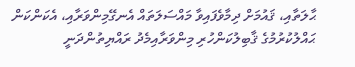ޙާލަތާއި، ޤައުމަށް ދިމާވެފައިވާ މައްސަލަތައް އެނގޭމިންވަރާއި، އެކަންކަން ޙައްލުކުރުމުގެ ޤާބިލުކަންހުރި މިންވަރާއިމެދު ރައްޔިތުންދަނީ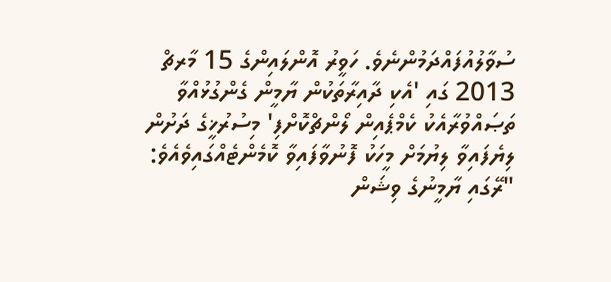ސުވާލުއުފައްދަމުންނެވެ. ހަވީރު އޮންލައިންގެ 15 މާރޗް 2013 ގައި 'އެކި ދާއިރާތަކުން ޔާމީން ގެންގުޅުއްވާ ތަޞައްވުރާއެކު ކެމްޕެއިން ލޯންޗްކޮށްފި' މިސުރުޚީގެ ދަށުން ލިޔެފައިވާ ލިޔުމަށް މީހަކު ފޮނުވާފައިވާ ކޮމެންޓެއްގައިވެއެވެ:
"ރޭގައި ޔާމީނުގެ ވިޝަން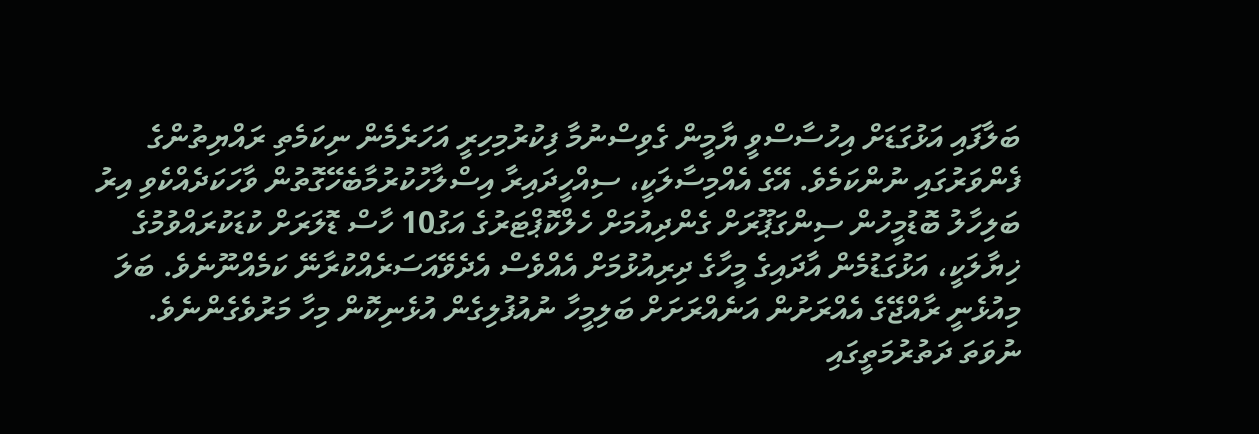ބަލާފައި އަޅުގަޑަށް އިހުސާސްވީ ޔާމީން ގެވިސްނުމާ ފިކުރުމިހިރީ އަހަރެމެން ނިކަމެތި ރައްޔިތުންގެ ފެންވަރުގައި ނުންކަމެވެ. އޭގެ އެއްމިސާލަކީ، ސިއްހީދައިރާ އިސްލާހުކުރުމާބެހޭގޮތުން ވާހަކަދެއްކެވި އިރު ބަލިހާލު ބޮޑުމީހުން ސިންގަޕޫރަށް ގެންދިއުމަށް ހެލްކޮޕްޓަރުގެ އަގު10 ހާސް ޑޮލަރަށް ކުޑަކުރައްވުމުގެ ޚިޔާލަކީ، އަޅުގަޑުމެން އާދައިގެ މީހާގެ ދިރިއުޅުމަށް އެއްވެސް އެދެވޭއަސަރެއްކުރާނޭ ކަމެއްނޫނެވެ. ބަލަ މިއުޅެނީ ރާއްޖޭގެ އެއްރަށުން އަނެއްރަށަށް ބަލިމީހާ ނުއުފުލިގެން އުޅެނިކޮން މިހާ މަރުވެގެންނެވެ. ނުވަތަ ދަތުރުމަތީގައި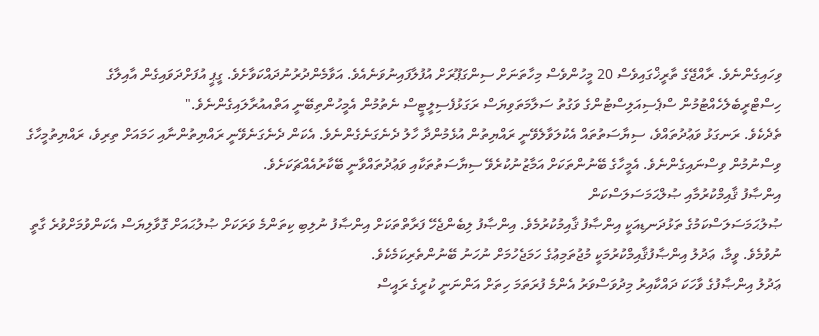ވިހައިގެންނެވެ. ރާއްޖޭގެ ތާރީޚްގައިވެސް 20 މީހުންވެސް މިހާތަނަށް ސިންގަޕޫރަށް އުފުލާފައިނުވަނެއެވެ. އަވާމެންދުރުނުދައްކަވާށެވެ. ގީޕީ އުފަށްދަވައިގެން އާއިލާގެ ހިސްޓްރީބެލެހެއްޓުމުން ސްޕެސިއަލިސްޓުންގެ ވަގުތު ސަލާމަތަވިޔަސް ރަގަޅުފެސިލީޓީސް ނެތުމުން އެމީހުންތިބޭނީ އަތްއއުރާލައިގެންނެވެ."
ތެދެކެވެ. ރަނގަޅު ވަޢުދުތައްވެ، ސިޔާސަތުތައް އެކުލަވާލެވޭނީ ރައްޔިތުން އުޅެމުންދާ ހާލު ދެނެގަނެގެންނެވެ. އެކަން ދެނެގަނެވޭނީ ރައްޔިތުންނާއި ހަމައަށް ތިރިވެ، ރައްޔިތުމީހާގެ ވިސްނުމުން ވިސްނައިގެންނެވެ. އެމީހާގެ ބޭނުންތަކަށް އަމާޒުނުކުރެވޭ ސިޔާސަތުތަކާއި ވަޢުދުތައްވާނީ ބޭކާރުއެއްޗަކަށެވެ.
އިންޞާފު ޤާއިމްކުރުމާއި ޞުލްޙަމަސަލަސްކަން
ޞުލުޙަމަސަލަސްކަމުގެ ތަޅުދަނޑިއަކީ އިންޞާފު ޤާއިމުކުރުމެވެ. އިންޞާފު ލިބެންޖެހޭ ފަރާތްތަކަށް އިންޞާފު ނުލިބި ކިތަންމެ ވަރަކަށް ޞުލުޙައަށް ގޮވާލިޔަސް އެކަންވުމަށްވުރެ ގާތީ ނުވުމެވެ. ވީމާ، ޢަދުލު އިންޞާފުޤާއިމްކުރުމަކީ މުޖުތަމިޢުގެ ހަމަޖެހުމަށް ނުހަނު ބޭނުންތެރިކަމެކެވެ.
ޢަދުލު އިންޞާފުގެ ވާހަކަ ދައްކާއިރު މިދުވަސްވަރު އެންމެ ފުރަތަމަ ހިތަށް އަންނަނީ ކުރީގެ ރައީސް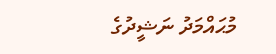މުޙައްމަދު ނަޝީދުގެ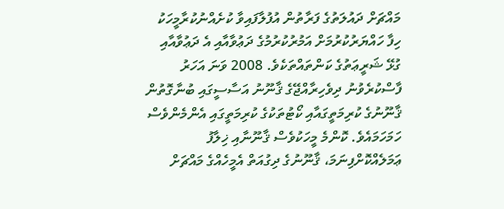މައްޗަށް ދައުލަތުގެ ފަރާތުން އުފުލާފައިވާ ކުށެއްނުކުރާމީހަކު ހިފާ ހައްޔަރުކުރުމަށް އަމުރުކުރުމުގެ ދަޢުވާއާއި އެ ދަޢުވާއާއި ގުޅޭ ޝަރީޢަތުގެ ކަންތައްތަކެވެ. 2008 ވަނަ އަހަރު ފާސްކުރެވުނު ދިވެހިރާއްޖޭގެ ޤާނޫނު އަސާސީގައި ބުނާގޮތުން ޤާނޫނުގެ ކުރިމަތީގައާއި ކޯޓުތަކުގެ ކުރިމަތީގައި އެންމެންވެސް ހަމަހަމައެވެ. ކޮންމެ މީހަކުވެސް ޤާނޫނާއި ޚިލާފު ޢަމަލެއްކޮށްފިނަމަ، ޤާނޫނުގެ ދިގުއަތް އެމީހެއްގެ މައްޗަށް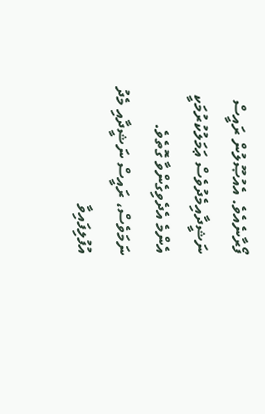ފޯރާނެއެވެ. އެއުޞޫލުން ރައީސް ނަޝީދާއިމެދުވެސް ޢަމަލުކުރުމަކީ އެންމެ އެދެވިގެންވާ ގޮތެވެ. ނަމަވެސް، ރައީސް ނަޝީދާއި މެދު އުފުލިފައިވާ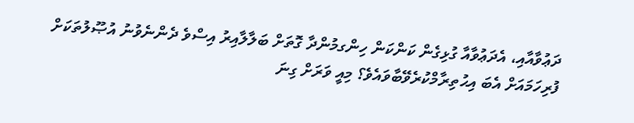ދަޢުވާއާއި، އެދަޢުވާއާ ގުޅިގެން ކަންކަން ހިންގމުންދާ ގޮތަށް ބަލާލާއިރު އިސްވެ ދެންނެވުނު އުޞޫލުތަކަށް ފުރިހަމައަށް އެބަ އިޙުތިރާމްކުރެވޭބާވައެވެ؟ މިއީ ވަރަށް ގިނަ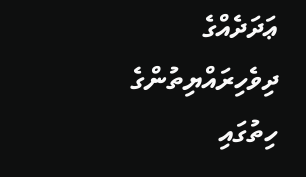ޢަދަދެއްގެ ދިވެހިރައްޔިތުންގެ ހިތުގައި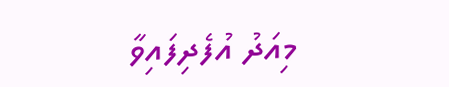މިއަދު އުފެދިފައިވާ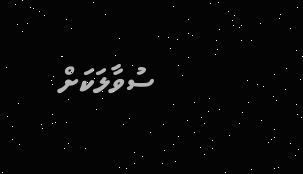ސުވާލަކަށް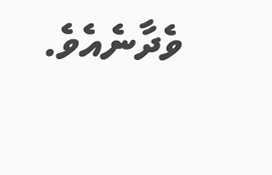ވެދާނެއެވެ.